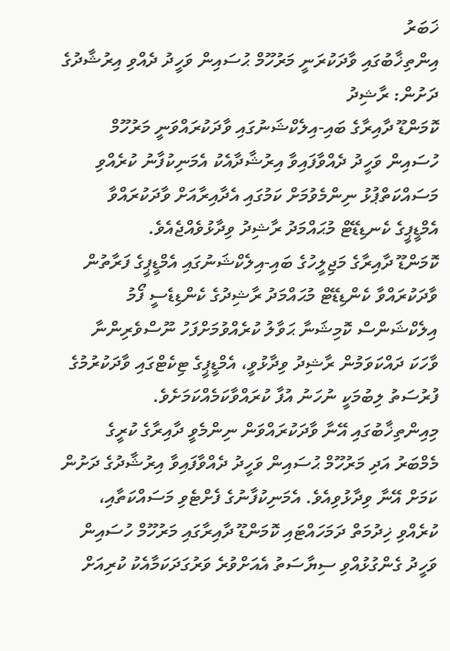ޚަބަރު
އިންތިޚާބުގައި ވާދަކުރަނީ މަރުހޫމް ޙުސައިން ވަހީދު ދެއްވި އިރުޝާދުގެ ދަށުން: ރާޝިދު
ކޮމަންޑޫ ދާއިރާގެ ބައި-އިލެކްޝަނުގައި ވާދަކުރައްވަނީ މަރުހޫމް ހުސައިން ވަހީދު ދެއްވާފައިވާ އިރުޝާދާއެކު އެމަނިކުފާނު ކުރެއްވި މަސައްކަތްޕުޅު ނިންމެވުމަށް ކަމުގައި އެދާއިރާއަށް ވާދަކުރައްވާ އެމްޑީޕީގެ ކެނޑިޑޭޓް މުޙައްމަދު ރާޝިދު ވިދާޅުވެއްޖެއެވެ.
ކޮމަންޑޫ ދާއިރާގެ މަޖިލީހުގެ ބައި-އިލެކްޝަނުގައި އެމްޑީޕީގެ ފަރާތުން ވާދަކުރައްވާ ކެންޑިޑޭޓް މުޙައްމަދު ރާޝިދުގެ ކެންޑިޑެސީ ފޯމު އިލެކްޝަންސް ކޮމިޝަނާ ޙަވާލު ކުރެއްވުމަށްފަހު ނޫސްވެރިންނާ ވާހަކަ ދައްކަވަމުން ރާޝިދު ވިދާޅުވީ، އެމްޑީޕީގެ ޓިކެޓްގައި ވާދަކުރުމުގެ ފުރުސަތު ލިބުމަކީ ނުހަނު އުފާ ކުރައްވާކަމެއްކަމަށެވެ.
މިއިންތިޚާބުގައި އޭނާ ވާދަކުރައްވަން ނިންމެވީ ދާއިރާގެ ކުރީގެ މެމްބަރު އަދި މަރުހޫމް ޙުސައިން ވަހީދު ދެއްވާފައިވާ އިރުޝާދުގެ ދަށުން ކަމަށް އޭނާ ވިދާޅުވިއެވެ. އެމަނިކުފާނުގެ ފެށްޓެވި މަސައްކަތާއި، ކުރެއްވި ޚިދުމަތް ދަމަހައްޓައި ކޮމަންޑޫ ދާއިރާގައި މަރުހޫމް ހުސައިން ވަހީދު ގެންގުޅުއްވި ސިޔާސަތު އެއަށްވުރެ ވަރުގަދަކަމާއެކު ކުރިއަށް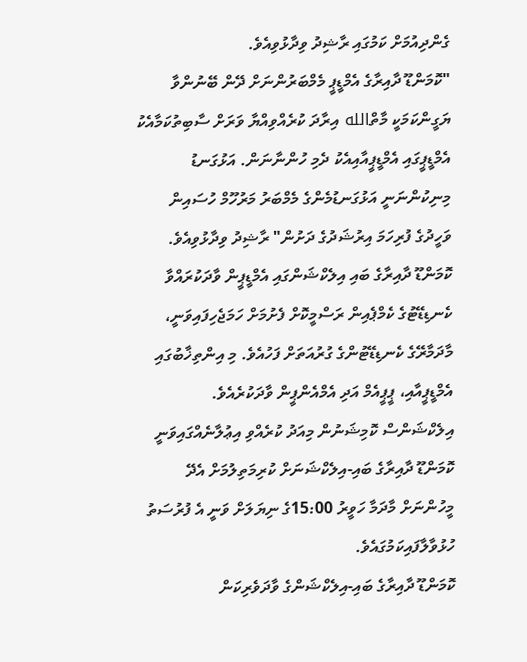ގެންދިއުމަށް ކަމުގައި ރާޝިދު ވިދާޅުވިއެވެ.
"ކޮމަންޑޫ ދާއިރާގެ އެމްޑީޕީ މެމްބަރުންނަށް ދޭން ބޭނުންވާ ޔަގީންކަމަކީ މާތްالله އިރާދަ ކުރެއްވިއްޔާ ވަރަށް ސާބިތުކަމާއެކު އެމްޑީޕީގައި އެމްޑީޕީއާއިއެކު ދެމި ހުންނާނަން. އަޅުގަނޑު މިނިކުންނަނީ އަޅުގަނޑުމެންގެ މެމްބަރު މަރުހޫމް ހުސައިން ވަހީދުގެ ފުރިހަމަ އިރުޝަދުގެ ދަށުން" ރާޝިދު ވިދާޅުވިއެވެ.
ކޮމަންޑޫ ދާއިރާގެ ބައި އިލެކްޝަންގައި އެމްޑީޕީން ވާދަކުރައްވާ ކެނޑިޑޭޓުގެ ކެމްޕެއިން ރަސްމީކޮށް ފެށުމަށް ހަމަޖެހިފައިވަނީ، މާދަމާރޭގެ ކެނޑިޑޭޓުންގެ ގުރުއަތަށް ފަހުއެވެ. މި އިންތިޚާބުގައި އެމްޑީޕީއާއި، ޕީޕީއެމް އަދި އެމްއެންޕީން ވާދަކުރެއެވެ.
އިލެކްޝަންސް ކޮމިޝަނުން މިއަދު ކުރެއްވި އިޢުލާނެއްގައިވަނީ ކޮމަންޑޫ ދާއިރާގެ ބައި-އިލެކްޝަނަށް ކުރިމަތިލުމަށް އެދޭ މީހުންނަށް މާދަމާ ހަވީރު 15:00ގެ ނިޔަލަށް ވަނީ އެ ފުރުސަތު ހުޅުވާލާފައިކަމުގައެވެ.
ކޮމަންޑޫ ދާއިރާގެ ބައި-އިލެކްޝަންގެ ވާދަވެރިކަން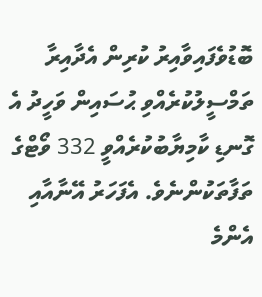ބޮޑުވެފައިވާއިރު ކުރިން އެދާއިރާ ތަމްސީލުކުރެއްވި ޙުސައިން ވަހީދު އެ ގޮނޑި ކާމިޔާބުކުރެއްވީ 332 ވޯޓްގެ ތަފާތަކުންނެވެ. އެފަހަރު އޭނާއާއި އެންމެ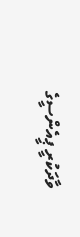ވާދަކުރީ ޕީއެންސީގެ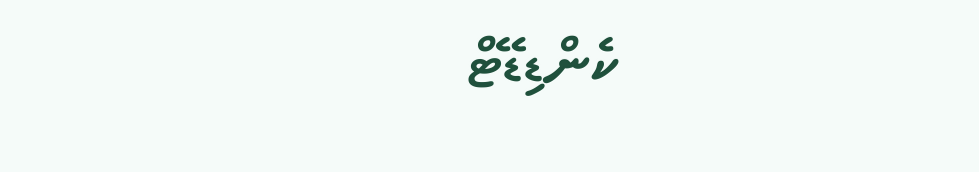ކެންޑިޑޭޓް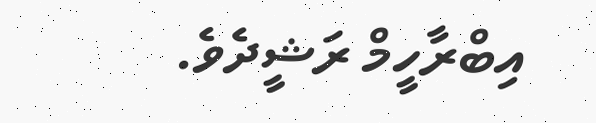އިބްރާހީމް ރަޝީދެވެ.